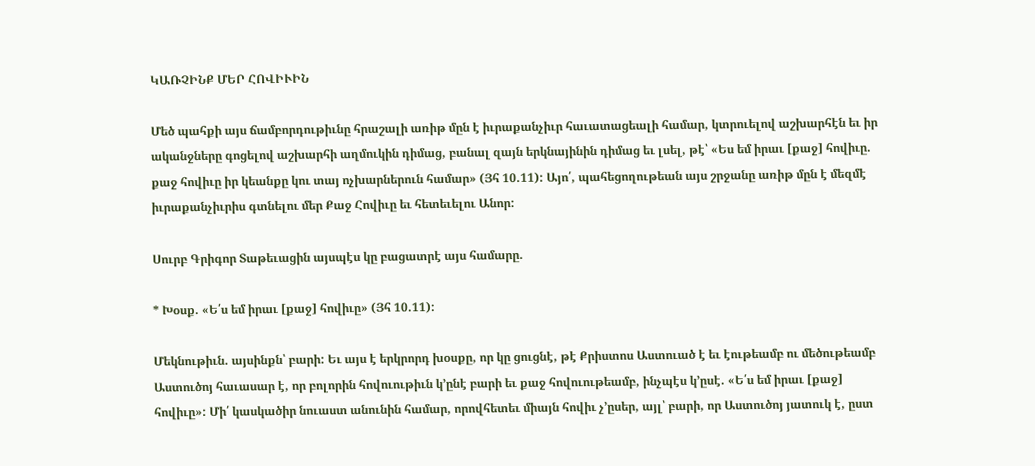ԿԱՌՉԻՆՔ ՄԵՐ ՀՈՎԻՒԻՆ

Մեծ պահքի այս ճամբորդութիւնը հրաշալի առիթ մըն է իւրաքանչիւր հաւատացեալի համար, կտրուելով աշխարհէն եւ իր ականջները գոցելով աշխարհի աղմուկին դիմաց, բանալ զայն երկնայինին դիմաց եւ լսել, թէ՝ «Ես եմ իրաւ [քաջ] հովիւը. քաջ հովիւը իր կեանքը կու տայ ոչխարներուն համար» (Յհ 10.11): Այո՛, պահեցողութեան այս շրջանը առիթ մըն է մեզմէ իւրաքանչիւրիս գտնելու մեր Քաջ Հովիւը եւ հետեւելու Անոր:

Սուրբ Գրիգոր Տաթեւացին այսպէս կը բացատրէ այս համարը.

* Խօսք. «Ե՛ս եմ իրաւ [քաջ] հովիւը» (Յհ 10.11):

Մեկնութիւն. այսինքն՝ բարի: Եւ այս է երկրորդ խօսքը, որ կը ցուցնէ, թէ Քրիստոս Աստուած է եւ էութեամբ ու մեծութեամբ Աստուծոյ հաւասար է, որ բոլորին հովուութիւն կ՚ընէ բարի եւ քաջ հովուութեամբ, ինչպէս կ՚ըսէ. «Ե՛ս եմ իրաւ [քաջ] հովիւը»: Մի՛ կասկածիր նուաստ անունին համար, որովհետեւ միայն հովիւ չ՚ըսեր, այլ՝ բարի, որ Աստուծոյ յատուկ է, ըստ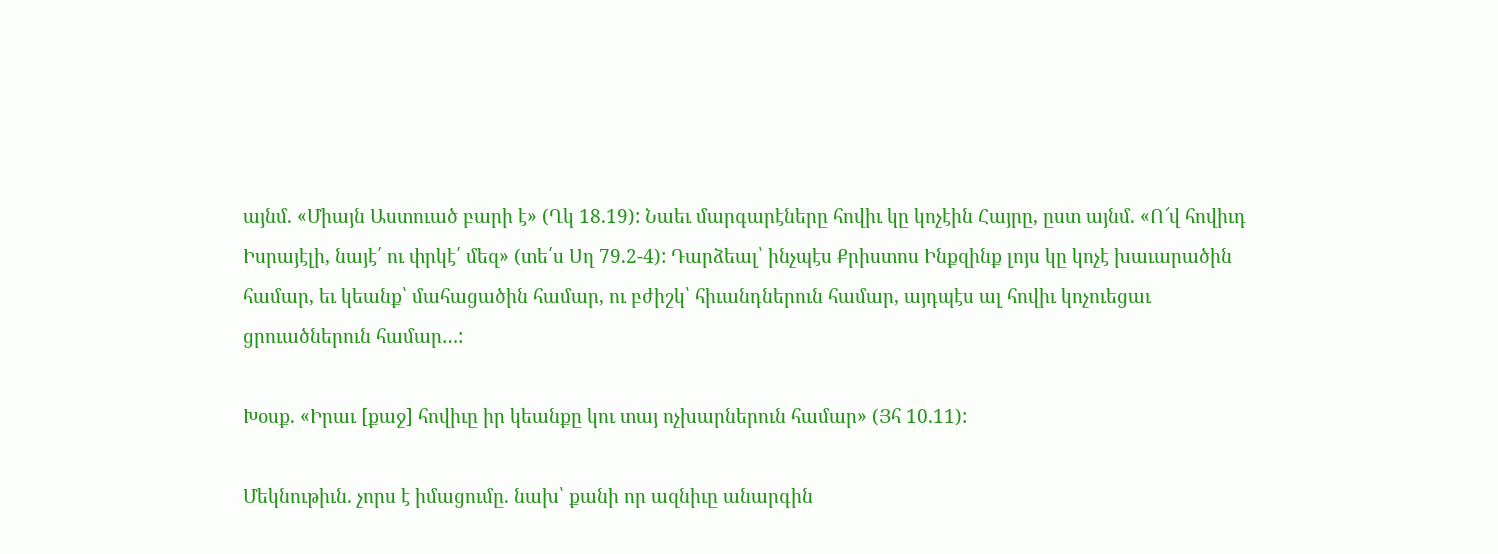այնմ. «Միայն Աստուած բարի է» (Ղկ 18.19): Նաեւ մարգարէները հովիւ կը կոչէին Հայրը, ըստ այնմ. «Ո՜վ հովիւդ Իսրայէլի, նայէ՛ ու փրկէ՛ մեզ» (տե՛ս Սղ 79.2-4): Դարձեալ՝ ինչպէս Քրիստոս Ինքզինք լոյս կը կոչէ խաւարածին համար, եւ կեանք՝ մահացածին համար, ու բժիշկ՝ հիւանդներուն համար, այդպէս ալ հովիւ կոչուեցաւ ցրուածներուն համար…:

Խօսք. «Իրաւ [քաջ] հովիւը իր կեանքը կու տայ ոչխարներուն համար» (Յհ 10.11):

Մեկնութիւն. չորս է իմացումը. նախ՝ քանի որ ազնիւը անարգին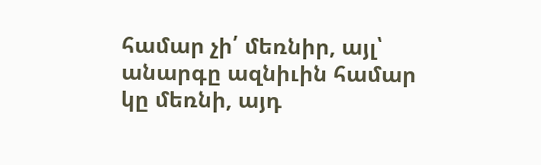համար չի՛ մեռնիր, այլ՝ անարգը ազնիւին համար կը մեռնի, այդ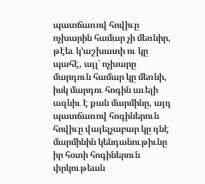պատճառով հովիւը ոչխարին համար չի մեռնիր, թէեւ կ՚աշխատի ու կը պահէ, այլ՝ ոչխարը մարդուն համար կը մեռնի, իսկ մարդու հոգին աւելի ազնիւ է քան մարմինը, այդ պատճառով հոգիներուն հովիւը վայելչաբար կը դնէ մարմինին կենդանութիւնը իր հօտի հոգիներուն փրկութեան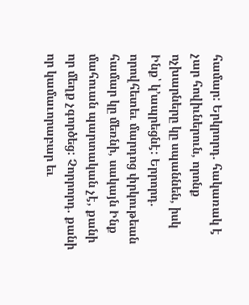համար: Երկրորդ. հակառակ է չար հովիւներուն, որոնք ոչխարները կը սպաննեն, իսկ Ինք՝ կ՚ապրեցնէ: Երրորդ. որովհետեւ մարդոց փրկութեան համար կը մեռնի, սակայն Ինք մահուան պարտական չէ, քանի որ մեղք չգործեց: Չորրորդ. քանի որ կամաւորաբար եւ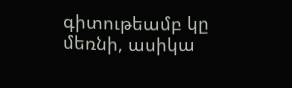գիտութեամբ կը մեռնի, ասիկա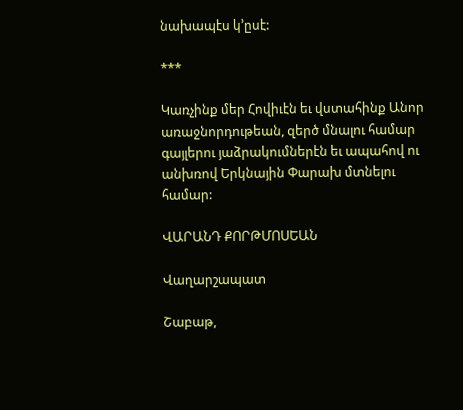նախապէս կ՚ըսէ:

***

Կառչինք մեր Հովիւէն եւ վստահինք Անոր առաջնորդութեան, զերծ մնալու համար գայլերու յաձրակումներէն եւ ապահով ու անխռով Երկնային Փարախ մտնելու համար:

ՎԱՐԱՆԴ ՔՈՐԹՄՈՍԵԱՆ

Վաղարշապատ

Շաբաթ,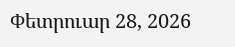Փետրուար 28, 2026